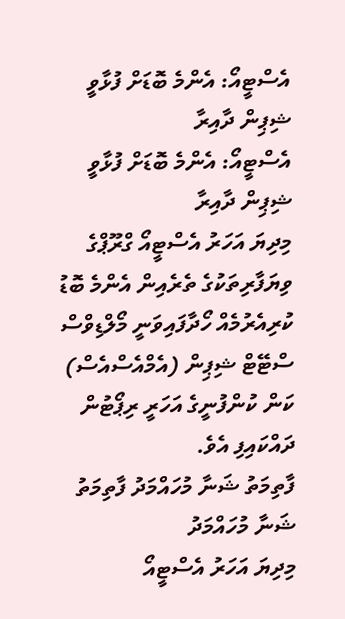އެސްޓީއޯ: އެންމެ ބޮޑަށް ފުޅާވީ ޝިޕިން ދާއިރާ
އެސްޓީއޯ: އެންމެ ބޮޑަށް ފުޅާވީ ޝިޕިން ދާއިރާ
މިދިޔަ އަހަރު އެސްޓީއޯ ގްރޫޕްގެ ވިޔަފާރިތަކުގެ ތެރެއިން އެންމެ ބޮޑު ކުރިއެރުމެއް ހޯދާފައިވަނީ މޯލްޑިވްސް ސްޓޭޓް ޝިޕިން (އެމްއެސްއެސް) ކަން ކުންފުނީގެ އަހަރީ ރިޕޯޓުން ދައްކައިފި އެވެ.
ފާތިމަތު ޝަނާ މުހައްމަދު ފާތިމަތު ޝަނާ މުހައްމަދު
މިދިޔަ އަހަރު އެސްޓީއޯ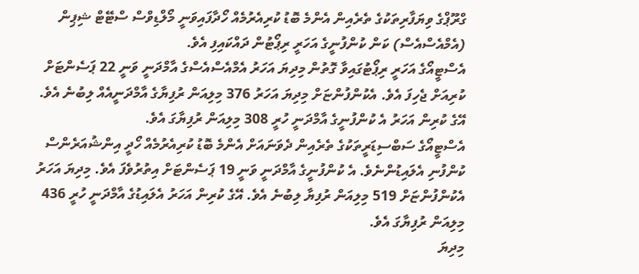ގްރޫޕްގެ ވިޔަފާރިތަކުގެ ތެރެއިން އެންމެ ބޮޑު ކުރިއެރުމެއް ހޯދާފައިވަނީ މޯލްޑިވްސް ސްޓޭޓް ޝިޕިން (އެމްއެސްއެސް) ކަން ކުންފުނީގެ އަހަރީ ރިޕޯޓުން ދައްކައިފި އެވެ.
އެސްޓީއޯގެ އަހަރީ ރިޕޯޓުގައިވާ ގޮތުން މިދިޔަ އަހަރު އެމްއެސްއެސްގެ އާމްދަނީ ވަނީ 22 ޕަސެންޓަށް ކުރިއަށް ޖެހިފަ އެވެ. އެކުންފުންޏަށް މިދިޔަ އަހަރު 376 މިލިއަން ރުފިޔާގެ އާމްދަނީއެއް ލިބުނެ އެވެ. އޭގެ ކުރިން އަހަރު އެ ކުންފުނީގެ އާމްދަނީ ހުރީ 308 މިލިއަން ރުފިޔާގަ އެވެ.
އެސްޓީއޯގެ ސަބްސިޑަރީތަކުގެ ތެރެއިން ދެވަނައަށް އެންމެ ބޮޑު ކުރިއެރުމެއް ހޯދީ އިންޝުއަރެންސް ކުންފުނި އެލައިޑުންނެވެ. އެ ކުންފުނީގެ އާމްދަނީ ވަނީ 19 ޕަސެންޓަށް އިތުރުވެފަ އެވެ. މިދިޔަ އަހަރު އެކުންފުންޏަށް 519 މިލިއަން ރުފިޔާ ލިބުނެ އެވެ. އޭގެ ކުރިން އަހަރު އެލައިޑުގެ އާމްދަނީ ހުރީ 436 މިލިއަން ރުފިޔާގަ އެވެ.
މިދިޔަ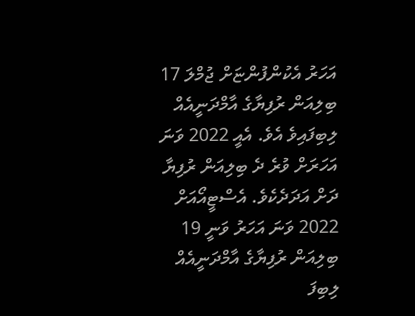އަހަރު އެކުންފުންޏަށް ޖުމްލަ 17 ބިލިއަން ރުފިޔާގެ އާމްދަނީއެއް ލިބިފައިވެ އެވެ. އެއީ 2022 ވަނަ އަހަރަށް ވުރެ ދެ ބިލިއަން ރުފިޔާ ދަށް އަދަދެކެވެ. އެސްޓީއޯއަށް 2022 ވަނަ އަހަރު ވަނީ 19 ބިލިއަން ރުފިޔާގެ އާމްދަނީއެއް ލިބިފަ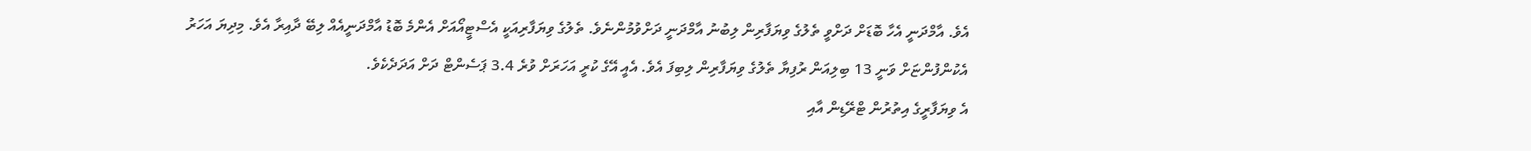އެވެ. އާމްދަނީ އެހާ ބޮޑަށް ދަށްވީ ތެލުގެ ވިޔަފާރިން ލިބުނު އާމްދަނީ ދަށްވުމުންނެވެ. ތެލުގެ ވިޔަފާރިއަކީ އެސްޓީއޯއަށް އެންމެ ބޮޑު އާމްދަނީއެއް ލިބޭ ދާއިރާ އެވެ. މިދިޔަ އަހަރު އެކުންފުންޏަށް ވަނީ 13 ބިލިއަން ރުފިޔާ ތެލުގެ ވިޔަފާރިން ލިބިފަ އެވެ. އެއީ އޭގެ ކުރީ އަހަރަށް ވުރެ 3.4 ޕަސެންޓް ދަށް އަދަދެކެވެ.
އެ ވިޔަފާރީގެ އިތުރުން ޓްރޭޑިން އާއި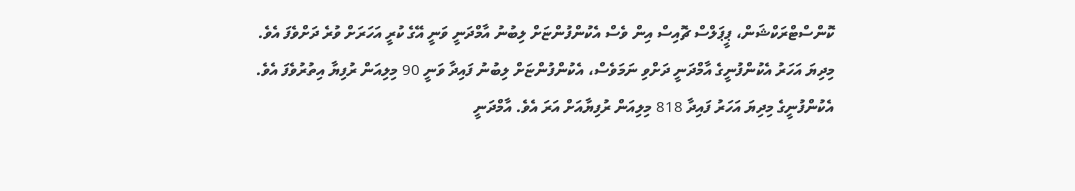ކޮންސްޓްރަކްޝަން، ޕީޕަލްސް ޗޮއިސް އިން ވެސް އެކުންފުންޏަށް ލިބުނު އާމްދަނީ ވަނީ އޭގެ ކުރީ އަހަރަށް ވުރެ ދަށްވެފަ އެވެ.
މިދިޔަ އަހަރު އެކުންފުނީގެ އާމްދަނީ ދަށްވި ނަމަވެސް، އެކުންފުންޏަށް ލިބުނު ފައިދާ ވަނީ 90 މިލިއަން ރުފިޔާ އިތުރުވެފަ އެވެ. އެކުންފުނީގެ މިދިޔަ އަހަރު ފައިދާ 818 މިލިއަން ރުފިޔާއަށް އަރަ އެވެ. އާމްދަނީ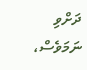ދަށްވި ނަމަވެސް،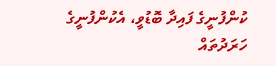ކުންފުނީގެ ފައިދާ ބޮޑުވީ، އެކުންފުނީގެ ހަރަދުތައް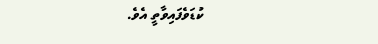ކުޑަވެފައިވާތީ އެވެ.